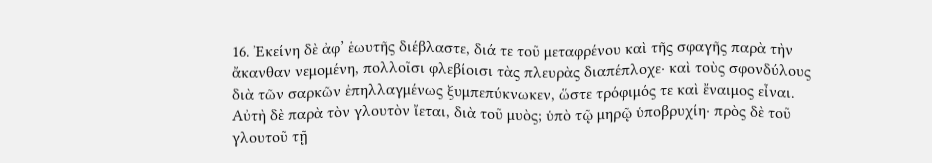16. Ἐκείνη δὲ ἀφ’ ἑωυτῆς διέβλαστε, διά τε τοῦ μεταφρένου καὶ τῆς σφαγῆς παρὰ τὴν ἄκανθαν νεμομένη, πολλοῖσι φλεβίοισι τὰς πλευρὰς διαπέπλοχε· καὶ τοὺς σφονδύλους διὰ τῶν σαρκῶν ἐπηλλαγμένως ξυμπεπύκνωκεν, ὥστε τρόφιμός τε καὶ ἔναιμος εἶναι. Αὐτὴ δὲ παρὰ τὸν γλουτὸν ἴεται, διὰ τοῦ μυὸς; ὑπὸ τῷ μηρῷ ὑποβρυχίη· πρὸς δὲ τοῦ γλουτοῦ τῇ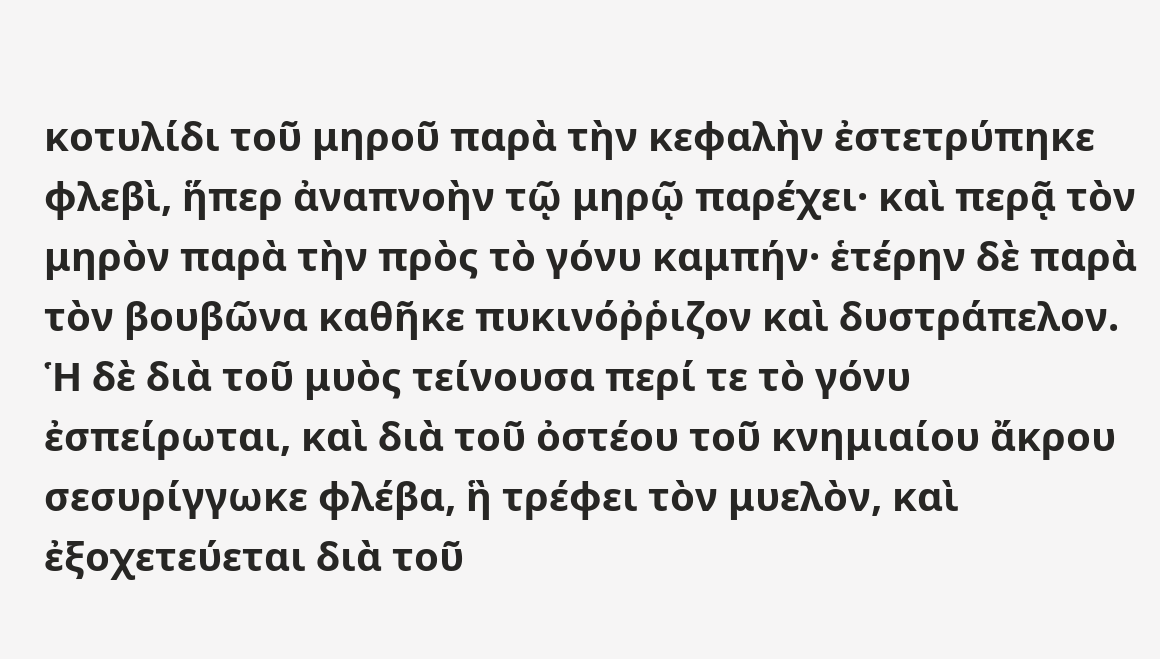κοτυλίδι τοῦ μηροῦ παρὰ τὴν κεφαλὴν ἐστετρύπηκε φλεβὶ, ἥπερ ἀναπνοὴν τῷ μηρῷ παρέχει· καὶ περᾷ τὸν μηρὸν παρὰ τὴν πρὸς τὸ γόνυ καμπήν· ἑτέρην δὲ παρὰ τὸν βουβῶνα καθῆκε πυκινόῤῥιζον καὶ δυστράπελον. Ἡ δὲ διὰ τοῦ μυὸς τείνουσα περί τε τὸ γόνυ ἐσπείρωται, καὶ διὰ τοῦ ὀστέου τοῦ κνημιαίου ἄκρου σεσυρίγγωκε φλέβα, ἣ τρέφει τὸν μυελὸν, καὶ ἐξοχετεύεται διὰ τοῦ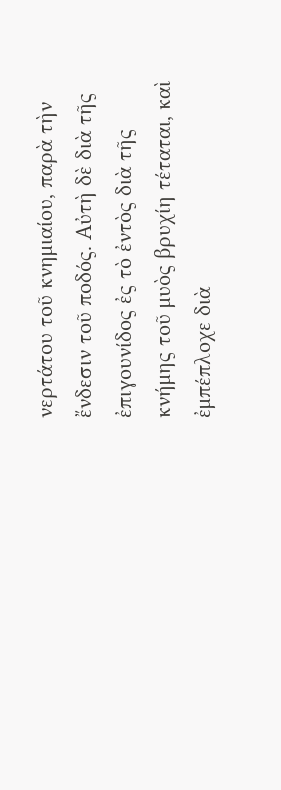νερτάτου τοῦ κνημιαίου, παρὰ τὴν ἔνδεσιν τοῦ ποδός. Αὐτὴ δὲ διὰ τῆς ἐπιγουνίδος ἐς τὸ ἐντὸς διὰ τῆς κνήμης τοῦ μυὸς βρυχίη τέταται, καὶ ἐμπέπλοχε διὰ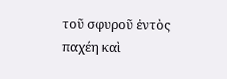τοῦ σφυροῦ ἐντὸς παχέη καὶ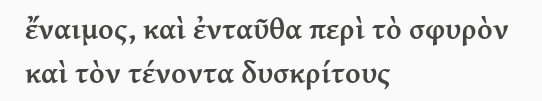ἔναιμος, καὶ ἐνταῦθα περὶ τὸ σφυρὸν καὶ τὸν τένοντα δυσκρίτους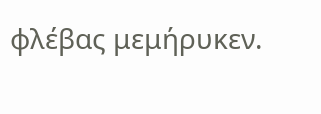φλέβας μεμήρυκεν.